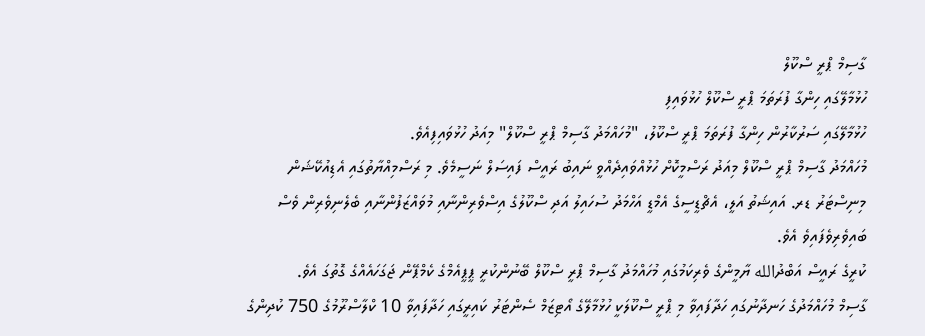ގާސިމް ޕްރީ ސްކޫލް
ހުޅުމާލޭގައި ހިންގާ ފުރަތަމަ ޕްރީ ސްކޫލް ހުޅުވައިފި
ހުޅުމާލޭގައި ސަރުކާރުން ހިންގާ ފުރަތަމަ ޕްރީ ސްކޫލު، "މުހައްމަދު ގާސިމް ޕްރީ ސްކޫލް" މިއަދު ހުޅުވައިފިއެވެ.
މުހައްމަދު ގާސިމް ޕްރީ ސްކޫލް މިއަދު ރަސްމީކޮށް ހުޅުއްވައިދެއްވީ ނައިބު ރައީސް ފައިސަލް ނަސީމެވެ. މި ރަސްމިއްޔާތުގައި އެޑިއުކޭޝަން މިނިސްޓަރު ޑރ. އައިޝަތު އަލީ، އެޗްޑީސީގެ އެމްޑީ އަހްމަދު ސުހައިލު އަދި ސްކޫލުގެ އިސްވެރިންނާއި މުވައްޒަފުންނާއި ބެލެނިވެރިން ވެސް ބައިވެރިވެފައިވެ އެވެ.
ކުރީގެ ރައީސް އަބްދުالله ޔާމީންގެ ވެރިކަމުގައި މުހައްމަދު ގާސިމް ޕްރީ ސްކޫލް ބޭނުންކުރީ ޕީޕީއެމްގެ ކެމްޕޭން ޖަގަހައެއްގެ ގޮތުގަ އެވެ.
ގާސިމް މުހައްމަދުގެ ހަނދާނުގައި ހަދާފައިވާ މި ޕްރީ ސްކޫލަކީ ހުޅުމާލޭގެ އޯޓިޒަމް ސެންޓަރު ކައިރީގައި ހަދާފައިވާ 10 ކްލާސްރޫމުގެ 750 ކުދިންގެ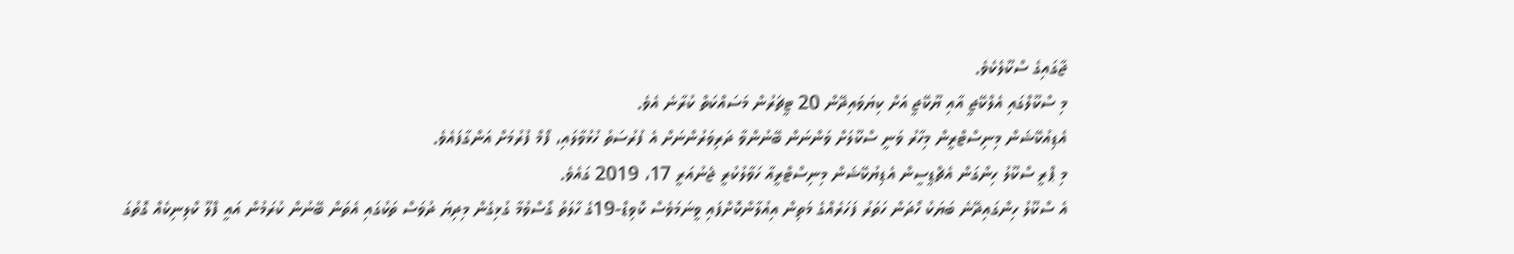ޖާގައިގެ ސްކޫލެކެވެ.
މި ސްކޫލްގައި އެލްކޭޖީ އާއި ޔޫކޭޖީ އަށް ކިޔަވައިދޭން 20 ޓީޗަރުން މަސައްކަތް ކުރާނެ އެވެ.
އެޑިއުކޭޝަން މިނިސްޓްރީން މިހާރު ވަނީ ސްކޫލަށް ވަންނަން ބޭނުންވާ ދަރިވަރުންނަށް އެ ފުރުސަތު ހުޅުވާލައި، ފޯމް ފުރުމަށް އަންގާފައެވެ.
މި ޕްރީ ސްކޫލު ހިންގަން އެޗްޑީސީން އެޑިޔުކޭޝަން މިނިސްޓްރީއާ ހަވާލުކުރީ ޖެނުއަރީ 17، 2019 ގައެވެ.
އެ ސްކޫލު ހިންގައިދޭނެ ބަޔަކު ހޯދަން ހަތަރު ފަހަރެއްގެ މަތިން އިއުލާންކޮށްފައި ވީނަމަވެސް ކޮވިޑް-19ގެ ހާލަތު ގޯސްވުމާ ގުޅިގެން މިދިޔަ ދުވަސް ތަކުގައި އެތަން ބޭނުން ކުރަމުން އައީ ފްލޫ ކްލިނިކެއް ގޮތުގަ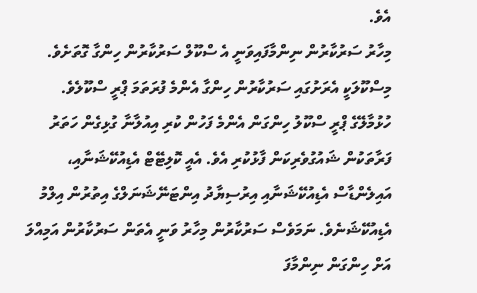އެވެ.
މިހާރު ސަރުކާރުން ނިންމާފައިވަނީ އެ ސްކޫލް ސަރުކާރުން ހިންގާ ގޮތަށެވެ.
މިސްކޫލަކީ އެރަށުގައި ސަރުކާރުން ހިންގާ އެންމެ ފުރަތަމަ ޕްރީ ސްކޫލެވެ.
ހުޅުމާލޭގެ ޕްރީ ސްކޫލު ހިންގަން އެންމެ ފަހުން ކުރި އިއުލާނާ ގުޅިގެން ހަތަރު ފަރާތަކުން ޝައުގުވެރިކަން ފާޅުކުރި އެވެ. އެއީ ކޮލިޓޭޓް އެޑިއުކޭޝަނާއި، އައިލެންޑާސް އެޑިއުކޭޝަނާއި އިރުސިޔާދު އިންޓަނޭޝަނަލްގެ އިތުރުން އިލްމު އެޑިއުކޭޝަނެވެ. ނަމަވެސް ސަރުކާރުން މިހާރު ވަނީ އެތަން ސަރުކާރުން އަމިއްލަ އަށް ހިންގަން ނިންމާފަ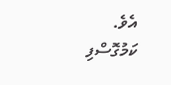އެވެ.
ކަމުގޮސްފި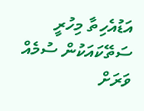އަޑުއެހިތާ މިހުރީ
ސަތޭކައަކުން ސުމެއް
ވަރަށް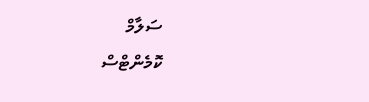ސަލާމް
ކޮމެންޓްސް